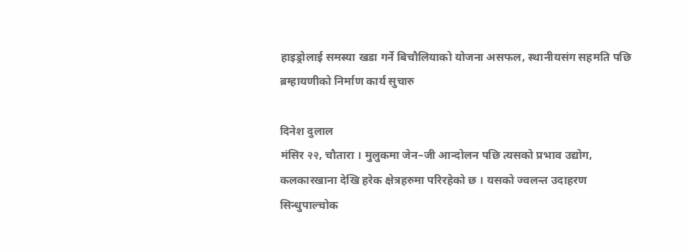हाइड्रोलाई समस्या खडा गर्ने बिचौलियाको योजना असफल, स्थानीयसंग सहमति पछि ब्रम्हायणीको निर्माण कार्य सुचारु

दिनेश दुलाल
मंसिर २२, चौतारा । मुलुकमा जेन–जी आन्दोलन पछि त्यसको प्रभाव उद्योग, कलकारखाना देखि हरेक क्षेत्रहरुमा परिरहेको छ । यसको ज्वलन्त उदाहरण सिन्धुपाल्चोक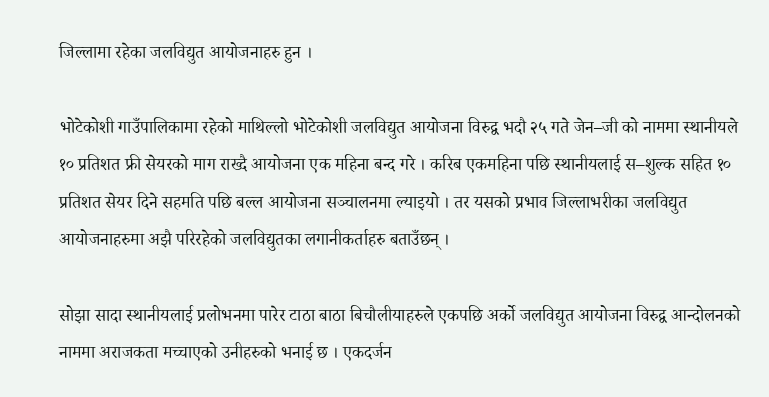जिल्लामा रहेका जलविद्युत आयोजनाहरु हुन ।

भोटेकोशी गाउँपालिकामा रहेको माथिल्लो भोटेकोशी जलविद्युत आयोजना विरुद्व भदौ २५ गते जेन–जी को नाममा स्थानीयले १० प्रतिशत फ्री सेयरको माग राख्दै आयोजना एक महिना बन्द गरे । करिब एकमहिना पछि स्थानीयलाई स–शुल्क सहित १० प्रतिशत सेयर दिने सहमति पछि बल्ल आयोजना सञ्चालनमा ल्याइयो । तर यसको प्रभाव जिल्लाभरीका जलविद्युत आयोजनाहरुमा अझै परिरहेको जलविद्युतका लगानीकर्ताहरु बताउँछन् ।

सोझा सादा स्थानीयलाई प्रलोभनमा पारेर टाठा बाठा बिचौलीयाहरुले एकपछि अर्को जलविद्युत आयोजना विरुद्व आन्दोलनको नाममा अराजकता मच्चाएको उनीहरुको भनाई छ । एकदर्जन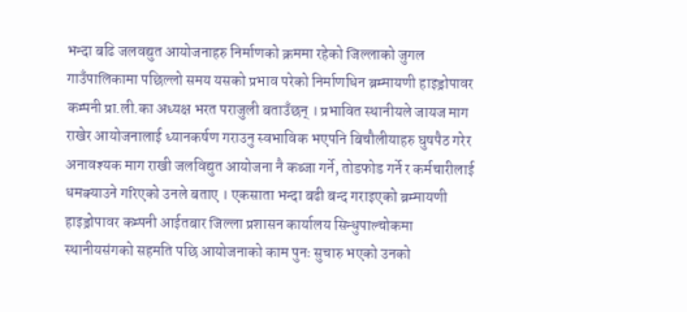भन्दा बढि जलवद्युत आयोजनाहरु निर्माणको क्रममा रहेको जिल्लाको जुगल गाउँपालिकामा पछिल्लो समय यसको प्रभाव परेको निर्माणधिन ब्रम्मायणी हाइड्रोपावर कम्पनी प्रा.ली.का अध्यक्ष भरत पराजुली बताउँछन् । प्रभावित स्थानीयले जायज माग राखेर आयोजनालाई ध्यानकर्षण गराउनु स्वभाविक भएपनि बिचौलीयाहरु घुषपैठ गरेर अनावश्यक माग राखी जलविद्युत आयोजना नै कब्जा गर्ने, तोडफोड गर्ने र कर्मचारीलाई धमक्याउने गरिएको उनले बताए । एकसाता भन्दा बढी बन्द गराइएको ब्रम्मायणी हाइड्रोपावर कम्पनी आईतबार जिल्ला प्रशासन कार्यालय सिन्धुपाल्चोकमा स्थानीयसंगको सहमति पछि आयोजनाको काम पुनः सुचारु भएको उनको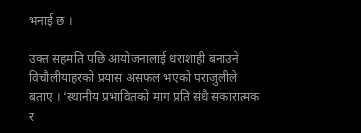भनाई छ ।

उक्त सहमति पछि आयोजनालाई धराशाही बनाउने विचौलीयाहरको प्रयास असफल भएको पराजुलीले बताए । ‘स्थानीय प्रभावितको माग प्रति संधै सकारात्मक र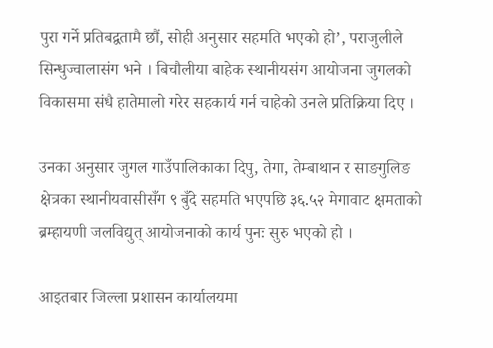पुरा गर्ने प्रतिबद्वतामै छौं, सोही अनुसार सहमति भएको हो’, पराजुलीले सिन्धुज्वालासंग भने । बिचौलीया बाहेक स्थानीयसंग आयोजना जुगलको विकासमा संधै हातेमालो गरेर सहकार्य गर्न चाहेको उनले प्रतिक्रिया दिए ।

उनका अनुसार जुगल गाउँपालिकाका दिपु, तेगा, तेम्बाथान र साङगुलिङ क्षेत्रका स्थानीयवासीसँग ९ बुँदे सहमति भएपछि ३६.५२ मेगावाट क्षमताको ब्रम्हायणी जलविद्युत् आयोजनाको कार्य पुनः सुरु भएको हो ।

आइतबार जिल्ला प्रशासन कार्यालयमा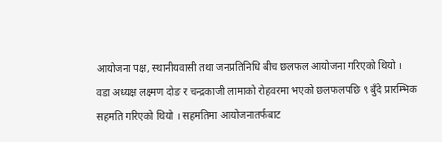आयोजना पक्ष, स्थानीयवासी तथा जनप्रतिनिधि बीच छलफल आयोजना गरिएको थियो ।
वडा अध्यक्ष लक्ष्मण दोङ र चन्द्रकाजी लामाको रोहवरमा भएको छलफलपछि ९ बुँदे प्रारम्भिक सहमति गरिएको थियो । सहमतिमा आयोजनातर्फबाट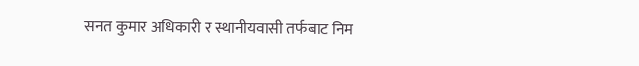सनत कुमार अधिकारी र स्थानीयवासी तर्फबाट निम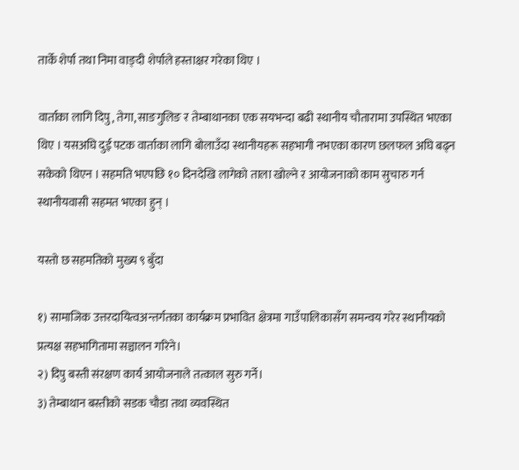तार्के शेर्पा तथा निमा वाङ्दी शेर्पाले हस्ताक्षर गरेका थिए ।

वार्ताका लागि दिपु, तेगा, साङगुलिङ र तेम्बाथानका एक सयभन्दा बढी स्थानीय चौतारामा उपस्थित भएका थिए । यसअघि दुई पटक वार्ताका लागि बोलाउँदा स्थानीयहरू सहभागी नभएका कारण छलफल अघि बढ्न सकेको थिएन । सहमति भएपछि १० दिनदेखि लागेको ताला खोल्ने र आयोजनाको काम सुचारु गर्न स्थानीयवासी सहमत भएका हुन् ।

यस्तो छ सहमतिको मुख्य ९ बुँदा

१) सामाजिक उत्तरदायित्वअन्तर्गतका कार्यक्रम प्रभावित क्षेत्रमा गाउँपालिकासँग समन्वय गरेर स्थानीयको प्रत्यक्ष सहभागितामा सञ्चालन गरिने।
२) दिपु बस्ती संरक्षण कार्य आयोजनाले तत्काल सुरु गर्ने।
३) तेम्बाथान बस्तीको सडक चौडा तथा व्यवस्थित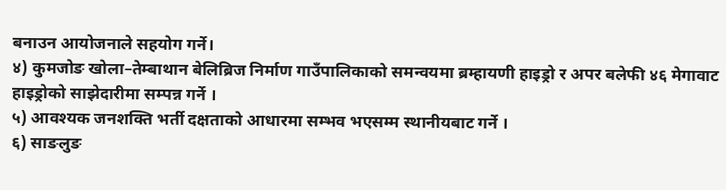बनाउन आयोजनाले सहयोग गर्ने।
४) कुमजोङ खोला–तेम्बाथान बेलिब्रिज निर्माण गाउँपालिकाको समन्वयमा ब्रम्हायणी हाइड्रो र अपर बलेफी ४६ मेगावाट हाइड्रोको साझेदारीमा सम्पन्न गर्ने ।
५) आवश्यक जनशक्ति भर्ती दक्षताको आधारमा सम्भव भएसम्म स्थानीयबाट गर्ने ।
६) साङलुङ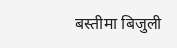बस्तीमा बिजुली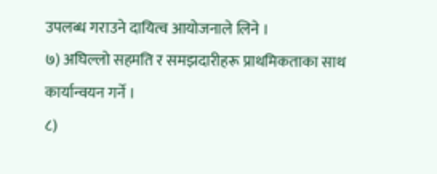उपलब्ध गराउने दायित्व आयोजनाले लिने ।
७) अघिल्लो सहमति र समझदारीहरू प्राथमिकताका साथ कार्यान्वयन गर्ने ।
८)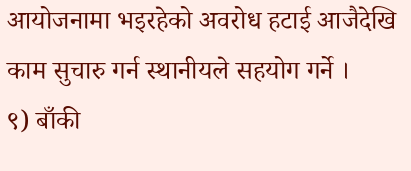आयोजनामा भइरहेको अवरोध हटाई आजैदेखि काम सुचारु गर्न स्थानीयले सहयोग गर्ने ।
९) बाँकी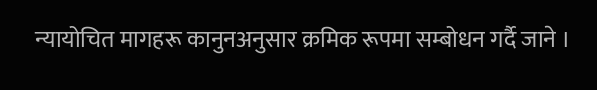न्यायोचित मागहरू कानुनअनुसार क्रमिक रूपमा सम्बोधन गर्दै जाने ।